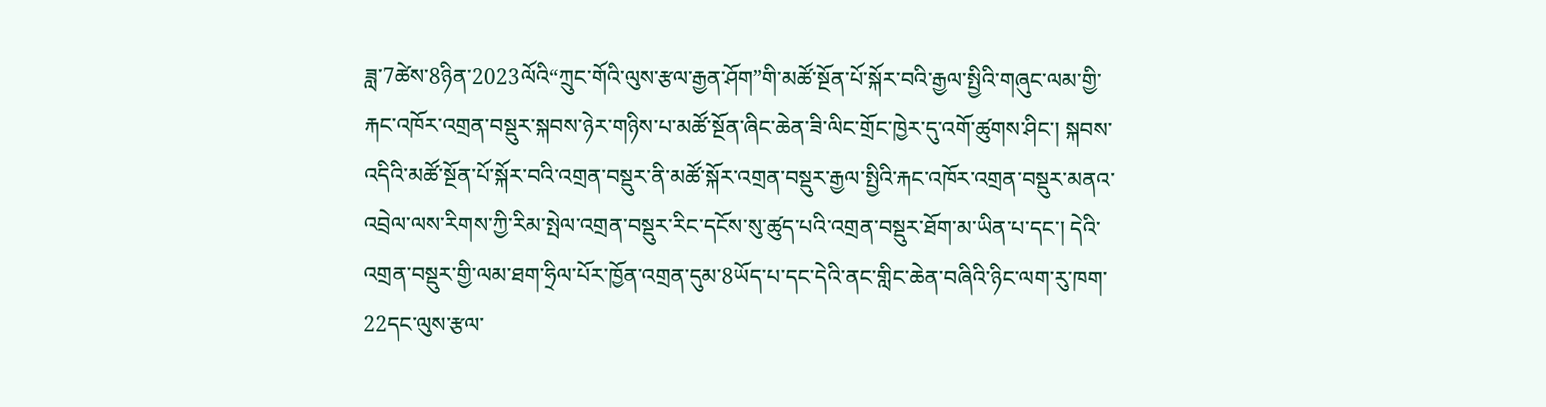ཟླ་7ཚེས་8ཉིན་2023ལོའི“ཀྲུང་གོའི་ལུས་རྩལ་རྒྱན་ཤོག”གི་མཚོ་སྔོན་པོ་སྐོར་བའི་རྒྱལ་སྤྱིའི་གཞུང་ལམ་གྱི་རྐང་འཁོར་འགྲན་བསྡུར་སྐབས་ཉེར་གཉིས་པ་མཚོ་སྔོན་ཞིང་ཆེན་ཟི་ལིང་གྲོང་ཁྱེར་དུ་འགོ་ཚུགས་ཤིང་། སྐབས་འདིའི་མཚོ་སྔོན་པོ་སྐོར་བའི་འགྲན་བསྡུར་ནི་མཚོ་སྐོར་འགྲན་བསྡུར་རྒྱལ་སྤྱིའི་རྐང་འཁོར་འགྲན་བསྡུར་མནའ་འབྲེལ་ལས་རིགས་ཀྱི་རིམ་སྤེལ་འགྲན་བསྡུར་རིང་དངོས་སུ་ཚུད་པའི་འགྲན་བསྡུར་ཐོག་མ་ཡིན་པ་དང་། དེའི་འགྲན་བསྡུར་གྱི་ལམ་ཐག་ཧྲིལ་པོར་ཁྱོན་འགྲན་དུམ་8ཡོད་པ་དང་དེའི་ནང་གླིང་ཆེན་བཞིའི་ཉིང་ལག་རུ་ཁག་22དང་ལུས་རྩལ་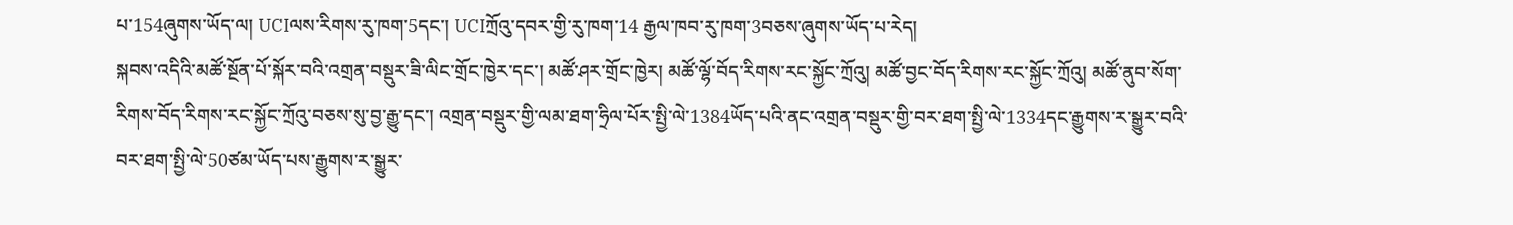པ་154ཞུགས་ཡོད་ལ། UCIལས་རིགས་རུ་ཁག་5དང་། UCIཀྲོའུ་དབར་གྱི་རུ་ཁག་14 རྒྱལ་ཁབ་རུ་ཁག་3བཅས་ཞུགས་ཡོད་པ་རེད།
སྐབས་འདིའི་མཚོ་སྔོན་པོ་སྐོར་བའི་འགྲན་བསྡུར་ཟི་ལིང་གྲོང་ཁྱེར་དང་། མཚོ་ཤར་གྲོང་ཁྱེར། མཚོ་ལྷོ་བོད་རིགས་རང་སྐྱོང་ཀྲོའུ། མཚོ་བྱང་བོད་རིགས་རང་སྐྱོང་ཀྲོའུ། མཚོ་ནུབ་སོག་རིགས་བོད་རིགས་རང་སྐྱོང་ཀྲོའུ་བཅས་སུ་བྱ་རྒྱུ་དང་། འགྲན་བསྡུར་གྱི་ལམ་ཐག་ཧྲིལ་པོར་སྤྱི་ལེ་1384ཡོད་པའི་ནང་འགྲན་བསྡུར་གྱི་བར་ཐག་སྤྱི་ལེ་1334དང་རྒྱུགས་ར་སྒྱུར་བའི་བར་ཐག་སྤྱི་ལེ་50ཙམ་ཡོད་པས་རྒྱུགས་ར་སྒྱུར་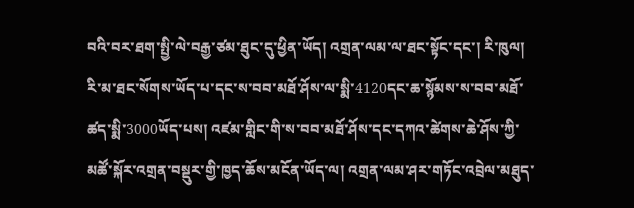བའི་བར་ཐག་སྤྱི་ལེ་བརྒྱ་ཙམ་ཐུང་དུ་ཕྱིན་ཡོད། འགྲན་ལམ་ལ་ཐང་སྟོང་དང་། རི་ཁུལ། རི་མ་ཐང་སོགས་ཡོད་པ་དང་ས་བབ་མཐོ་ཤོས་ལ་སྨི་4120དང་ཆ་སྙོམས་ས་བབ་མཐོ་ཚད་སྨི་3000ཡོད་པས། འཛམ་གླིང་གི་ས་བབ་མཐོ་ཤོས་དང་དཀའ་ཚེགས་ཆེ་ཤོས་ཀྱི་མཚོ་སྐོར་འགྲན་བསྡུར་གྱི་ཁྱད་ཆོས་མངོན་ཡོད་ལ། འགྲན་ལམ་ཤར་གཏོང་འབྲེལ་མཐུད་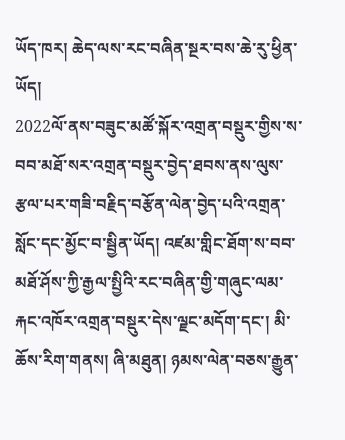ཡོད་ཁར། ཆེད་ལས་རང་བཞིན་སྔར་བས་ཆེ་རུ་ཕྱིན་ཡོད།
2022ལོ་ནས་བཟུང་མཚོ་སྐོར་འགྲན་བསྡུར་གྱིས་ས་བབ་མཐོ་སར་འགྲན་བསྡུར་བྱེད་ཐབས་ནས་ལུས་རྩལ་པར་གཟི་བརྗིད་བརྩོན་ལེན་བྱེད་པའི་འགྲན་སློང་དང་མྱོང་བ་སྦྱིན་ཡོད། འཛམ་གླིང་ཐོག་ས་བབ་མཐོ་ཤོས་ཀྱི་རྒྱལ་སྤྱིའི་རང་བཞིན་གྱི་གཞུང་ལམ་རྐང་འཁོར་འགྲན་བསྡུར་དེས་ལྗང་མདོག་དང་། མི་ཆོས་རིག་གནས། ཞི་མཐུན། ཉམས་ལེན་བཅས་རྒྱུན་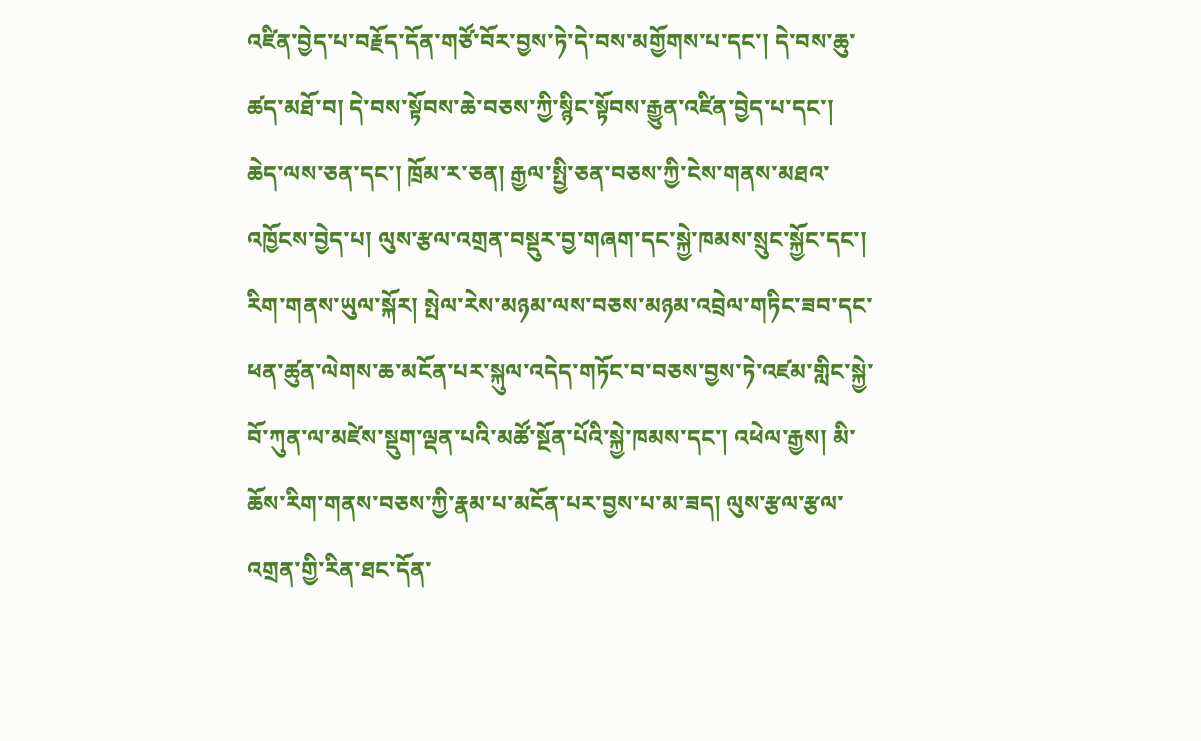འཛིན་བྱེད་པ་བརྗོད་དོན་གཙོ་བོར་བྱས་ཏེ་དེ་བས་མགྱོགས་པ་དང་། དེ་བས་ཆུ་ཚད་མཐོ་བ། དེ་བས་སྟོབས་ཆེ་བཅས་ཀྱི་སྙིང་སྟོབས་རྒྱུན་འཛིན་བྱེད་པ་དང་། ཆེད་ལས་ཅན་དང་། ཁྲོམ་ར་ཅན། རྒྱལ་སྤྱི་ཅན་བཅས་ཀྱི་ངེས་གནས་མཐའ་འཁྱོངས་བྱེད་པ། ལུས་རྩལ་འགྲན་བསྡུར་བྱ་གཞག་དང་སྐྱེ་ཁམས་སྲུང་སྐྱོང་དང་། རིག་གནས་ཡུལ་སྐོར། སྤེལ་རེས་མཉམ་ལས་བཅས་མཉམ་འབྲེལ་གཏིང་ཟབ་དང་ཕན་ཚུན་ལེགས་ཆ་མངོན་པར་སྐུལ་འདེད་གཏོང་བ་བཅས་བྱས་ཏེ་འཛམ་གླིང་སྐྱེ་བོ་ཀུན་ལ་མཛེས་སྡུག་ལྡན་པའི་མཚོ་སྔོན་པོའི་སྐྱེ་ཁམས་དང་། འཕེལ་རྒྱས། མི་ཆོས་རིག་གནས་བཅས་ཀྱི་རྣམ་པ་མངོན་པར་བྱས་པ་མ་ཟད། ལུས་རྩལ་རྩལ་འགྲན་གྱི་རིན་ཐང་དོན་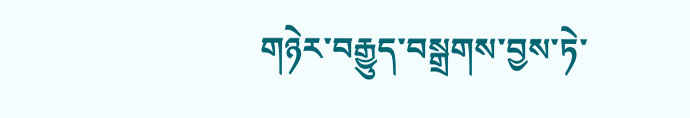གཉེར་བརྒྱུད་བསྒྲགས་བྱས་ཏེ་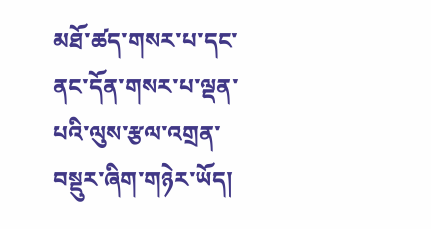མཐོ་ཚད་གསར་པ་དང་ནང་དོན་གསར་པ་ལྡན་པའི་ལུས་རྩལ་འགྲན་བསྡུར་ཞིག་གཉེར་ཡོད།